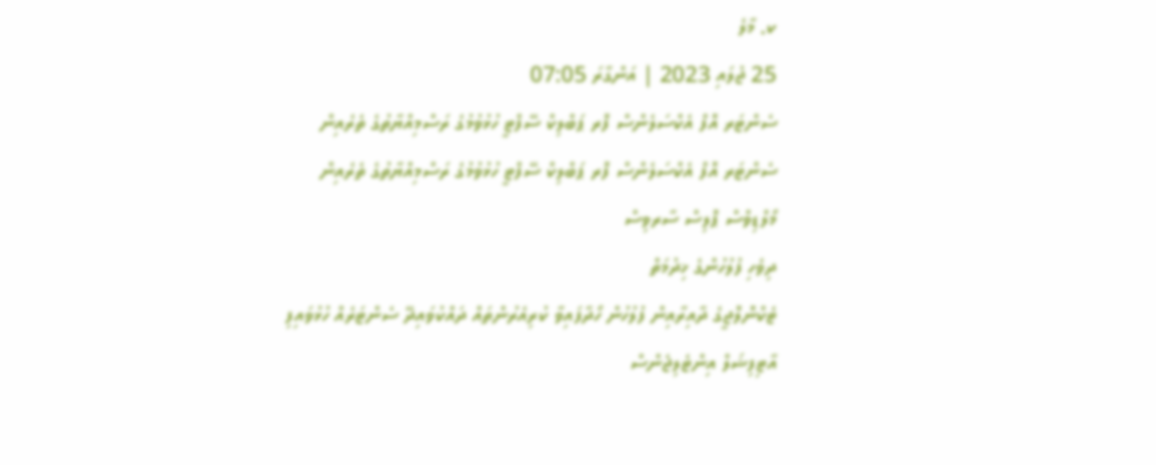ކ. މާލެ
25 ޖުލައި 2023 | އަންގާރަ 07:05
ސެންޓަރ އޮފް އެކްސަލެންސް ފޮރ ޕަބްލިކް ސޭފްޓީ ހުޅުވުމުގެ ރަސްމިއްޔާތުގެ ތެރެއިން
ސެންޓަރ އޮފް އެކްސަލެންސް ފޮރ ޕަބްލިކް ސޭފްޓީ ހުޅުވުމުގެ ރަސްމިއްޔާތުގެ ތެރެއިން
މޯލްޑިވްސް ޕޮލިސް ސާރވިސް
ދިވެހި ފުލުހުންގެ ޚިދުމަތް
ޓެކްނޮލޮޖީގެ ދާއިރާއިން ފުލުހުން ހޯދާފައިވާ ކުރިއެރުންތައް ދައްކުވައިދޭ ސެންޓަރެއް ހުޅުވައިފި
އާޓިފިޝަލް އިންޓެލިޖެންސް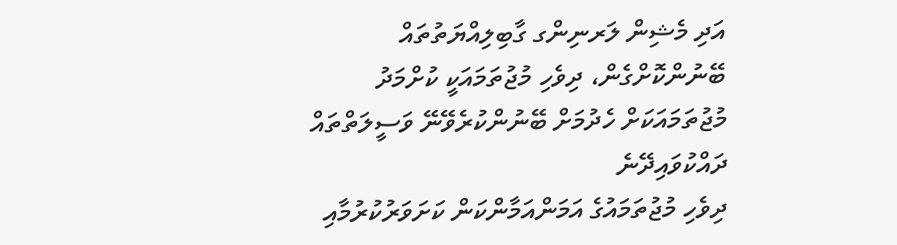އަދި މެޝިން ލަރނިންގ ގާބިލިއްޔަތުތައް ބޭނުންކޮށްގެން، ދިވެހި މުޖުތަމައަކީ ކުށްމަދު މުޖުތަމައަކަށް ހެދުމަށް ބޭނުންކުރެވޭނޭ ވަސީލަތްތައް ދައްކުވައިދޭނެ
ދިވެހި މުޖުތަމައުގެ އަމަންއަމާންކަން ކަށަވަރުކުރުމާއި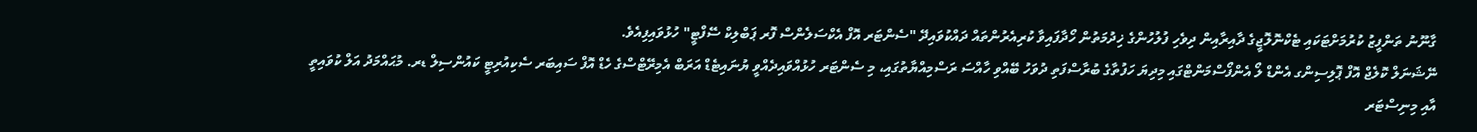ގާނޫނު ތަންފީޒު ކުރުމަށްޓަކައި ޓެކްނޮލޮޖީގެ ދާއިރާއިން ދިވެހި ފުލުހުންގެ ޚިދުމަތުން ހޯދާފައިވާ ކުރިއެރުންތައް ދައްކުވައިދޭ "ސެންޓަރ އޮފް އެކްސަލެންސް ފޮރ ޕަބްލިކް ސޭފްޓީ" ހުޅުވައިފިއެވެ.
ނޭޝަނަލް ކޮލެޖް އޮފް ޕޮލިސިންގ އެންޑް ލޯ އެންފޯސްމަންޓްގައި މިދިޔަ ހަފުތާގެ ބުރާސްފަތި ދުވަހު ބޭއްވި ހާއްސަ ރަސްމިއްޔާތުގައި، މި ސެންޓަރ ހުޅުއްވައިދެއްވީ ޔުނައިޓެޑް އަރަބް އެމިރޭޓްސްގެ ހެޑް އޮފް ސައިބަރ ސެކިއުރިޓީ ކައުންސިލް ޑރ. މުޙައްމަދު އަލް ކުވައިތީ އާއި މިނިސްޓަރ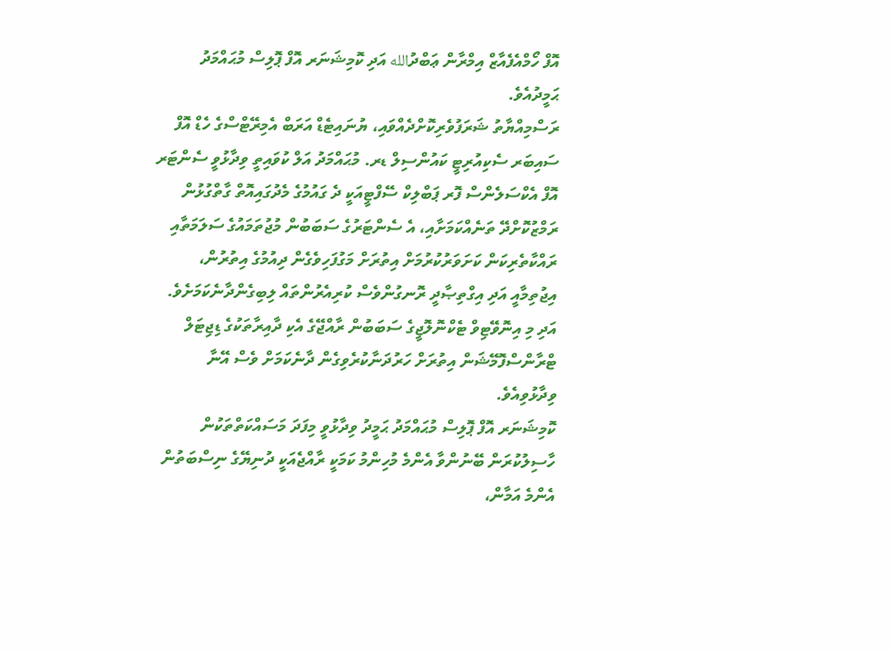އޮފް ހޯމްއެފެއާޒް އިމްރާން ޢަބްދުالله އަދި ކޮމިޝަނަރ އޮފް ޕޮލިސް މުޙައްމަދު ޙަމީދުއެވެ.
ރަސްމިއްޔާތު ޝަރަފުވެރިކޮށްދެއްވައި، ޔުނައިޓެޑް އަރަބް އެމިރޭޓްސްގެ ހެޑް އޮފް ސައިބަރ ސެކިއުރިޓީ ކައުންސިލް ޑރ. މުޙައްމަދު އަލް ކުވައިތީ ވިދާޅުވީ ސެންޓަރ އޮފް އެކްސަލެންސް ފޮރ ޕަބްލިކް ސޭފްޓީއަކީ ދެ ގައުމުގެ މެދުގައިއޮތް ގާތްގުޅުން ރަމްޒުކޮށްދޭ ތަނެއްކަމަށާއި، އެ ސެންޓަރުގެ ސަބަބުން މުޖުތަމައުގެ ސަލަމަތާއި ރައްކާތެރިކަން ކަށަވަރުކުރުމަށް އިތުރަށް މަގުފަހިވެގެން ދިއުމުގެ އިތުރުން، އިޖުތިމާއީ އަދި އިގްތިޞާދީ ރޮނގުންވެސް ކުރިއެރުންތައް ލިބިގެންދާނެކަމަށެވެ. އަދި މި އިނޮވޭޓިވް ޓެކްނޮލޮޖީގެ ސަބަބުން ރާއްޖޭގެ އެކި ދާއިރާތަކުގެ ޑިޖިޓަލް ޓްރާންސްފޮމޭޝަން އިތުރަށް ހަރުދަނާކުރެވިގެން ދާނެކަމަށް ވެސް އޭނާ ވިދާޅުވިއެވެ.
ކޮމިޝަނަރ އޮފް ޕޮލިސް މުޙައްމަދު ޙަމީދު ވިދާޅުވީ މިފަދަ މަސައްކަތްތަކުން ހާސިލުކުރަން ބޭނުންވާ އެންމެ މުހިންމު ކަމަކީ ރާއްޖެއަކީ ދުނިޔޭގެ ނިސްބަތުން އެންމެ އަމާން،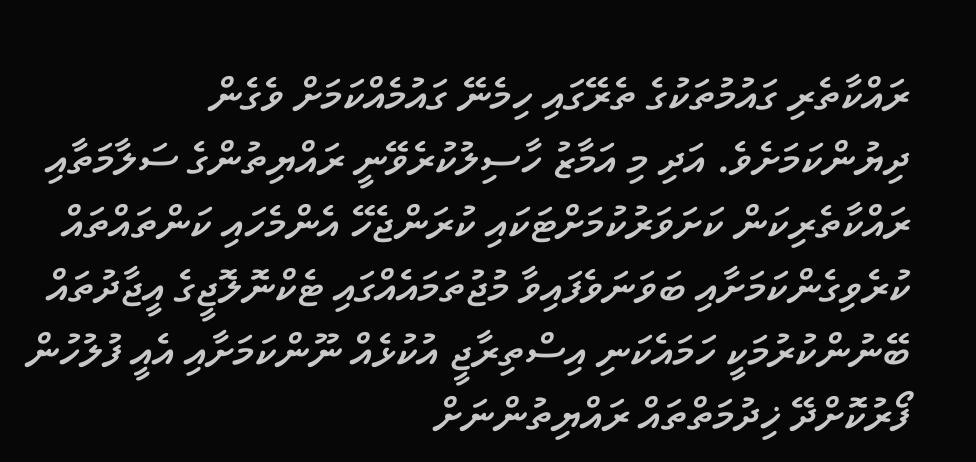ރައްކާތެރި ގައުމުތަކުގެ ތެރޭގައި ހިމެނޭ ގައުމެއްކަމަށް ވެގެން ދިޔުންކަމަށެވެ. އަދި މި އަމާޒު ހާސިލުކުރެވޭނީ ރައްޔިތުންގެ ސަލާމަތާއި ރައްކާތެރިކަން ކަށަވަރުކުމަށްޓަކައި ކުރަންޖެހޭ އެންމެހައި ކަންތައްތައް ކުރެވިގެންކަމަށާއި ބަވަނަވެފައިވާ މުޖުތަމައެއްގައި ޓެކްނޮލޮޖީގެ އީޖާދުތައް ބޭނުންކުރުމަކީ ހަމައެކަނި އިސްތިރާޖީ އުކުޅެއް ނޫންކަމަށާއި އެއީ ފުލުހުން ފޯރުކޮށްދޭ ޚިދުމަތްތައް ރައްޔިތުންނަށް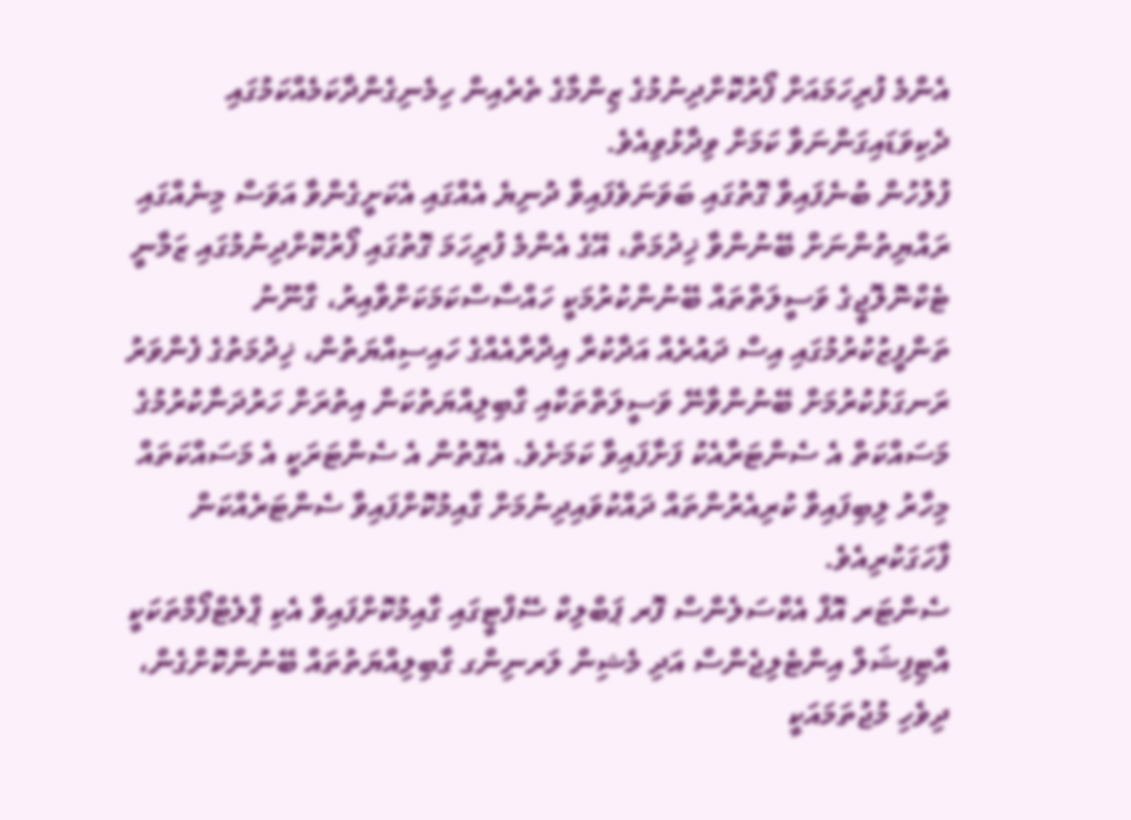އެންމެ ފުރިހަމައަށް ފޯރުކޮށްދިނުމުގެ ޒިންމާގެ ތެރެއިން ހިމެނިގެންދާކަމެއްކަމުގައި ދެކިވަޑައިގަންނަވާ ކަމަށް ވިދާޅުވިއެވެ.
ފުލުހުން ބުނެފައިވާ ގޮތުގައި ބަވަނަވެފައިވާ ދުނިޔެ އެއްގައި އެކަށީގެންވާ އަވަސް މިނެއްގައި ރައްޔިތުންނަށް ބޭނުންވާ ޚިދުމަތް، އޭގެ އެންމެ ފުރިހަމަ ގޮތުގައި ފޯރުކޮށްދިނުމުގައި ޒަމާނީ ޓެކްނޮލޮޖީގެ ވަސީލަތްތައް ބޭނުންކުރުމަކީ ހައްސާސްކަމަކަށްވާއިރު، ގާނޫނު ތަންފީޒުކުރުމުގައި އިސް ދައުރެއް އަދާކުރާ އިދާރާއެއްގެ ހައިސިއްޔަތުން، ޚިދުމަތުގެ ފެންވަރު ރަނގަޅުކުރުމަށް ބޭނުންވާނޭ ވަސީލަތްތަކާއި ގާބިލިއްޔަތުކަން އިތުރަށް ހަރުދަނާކުރުމުގެ މަސައްކަތް އެ ސެންޓަރާއެކު ފަށާފައިވާ ކަމަށެވެ. އެގޮތުން އެ ސެންޓަރަކީ އެ މަސައްކަތައް މިހާރު ލިބިފައިވާ ކުރިއެރުންތައް ދައްކުވައިދިނުމަށް ގާއިމުކޮށްފައިވާ ސެންޓަރެއްކަން ފާހަގަކުރިއެވެ.
ސެންޓަރ އޮފް އެކްސަލެންސް ފޮރ ޕަބްލިކް ސޭފްޓީގައި ގާއިމުކޮށްފައިވާ އެކި ޕްލެޓްފޯމްތަކަކީ އާޓިފިޝަލް އިންޓެލިޖެންސް އަދި މެޝިން ލަރނިންގ ގާބިލިއްޔަތުތައް ބޭނުންކޮށްގެން، ދިވެހި މުޖުތަމައަކީ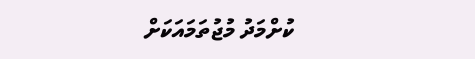ކުށްމަދު މުޖުތަމައަކަށް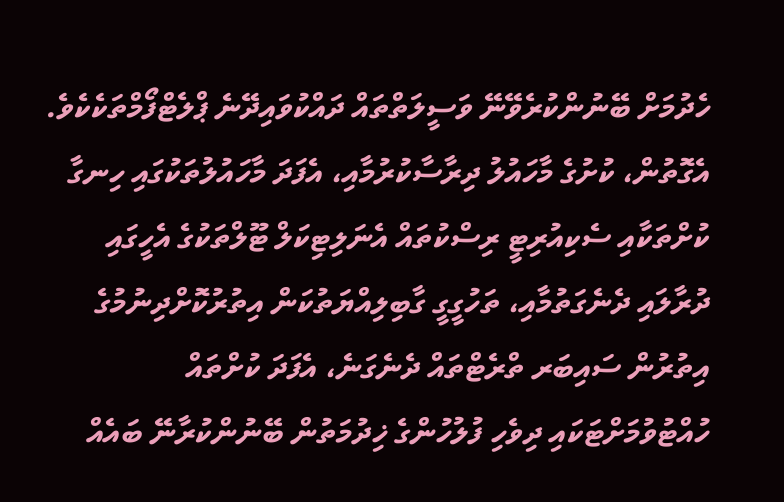ހެދުމަށް ބޭނުންކުރެވޭނޭ ވަސީލަތްތައް ދައްކުވައިދޭނެ ޕްލެޓްފޯމްތަކެކެވެ. އެގޮތުން، ކުށުގެ މާހައުލު ދިރާސާކުރުމާއި، އެފަދަ މާހައުލުތަކުގައި ހިނގާ ކުށްތަކާއި ސެކިއުރިޓީ ރިސްކުތައް އެނަލިޓިކަލް ޓޫލްތަކުގެ އެހީގައި ދުރާލައި ދެނެގަތުމާއި، ތަހުގީގީ ގާބިލިއްޔަތުކަން އިތުރުކޮށްދިނުމުގެ އިތުރުން ސައިބަރ ތްރެޓްތައް ދެނެގަނެ، އެފަދަ ކުށްތައް ހުއްޓުވުމަށްޓަކައި ދިވެހި ފުލުހުންގެ ޚިދުމަތުން ބޭނުންކުރާނޭ ބައެއް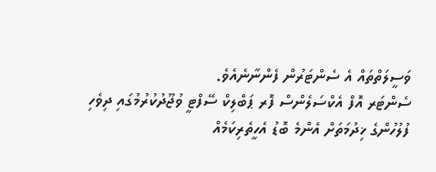ވަސީލަތްތައް އެ ސެންޓަރުން ފެންނާނެއެވެ.
ސެންޓަރ އޮފް އެކްސަލެންސް ފޮރ ޕަބްލިކް ސޭފްޓީ ވުޖޫދުކުރުމުގައި ދިވެހި ފުލުހުންގެ ޚިދުމަތަށް އެންމެ ބޮޑު އެހީތެރިކަމެއް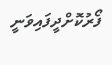ފޯރުކޮށްދީފައިވަނީ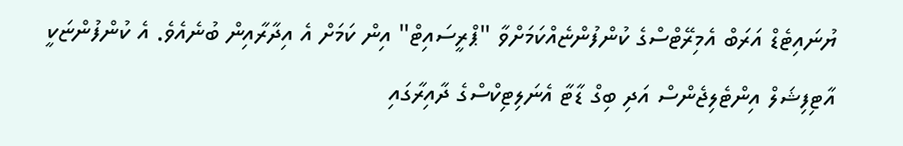ޔުނައިޓެޑް އަރަބް އެމިރޭޓްސްގެ ކުންފުންޏެއްކަމަށްވާ "ޕްރީސައިޓް" އިން ކަމަށް އެ އިދާރާއިން ބުނެއެވެ. އެ ކުންފުންޏަކީ އާޓިފިޝަލް އިންޓެލިޖެންސް އަދި ބިގް ޑާޓާ އެނަލިޓިކްސްގެ ދާއިރާގައި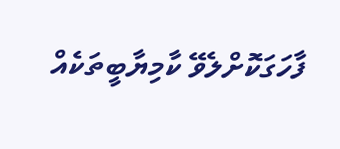ފާހަގަކޮށްލެވޭ ކާމިޔާބީތަކެއް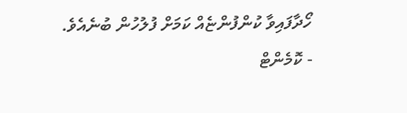ހޯދާފައިވާ ކުންފުންޏެއް ކަމަށް ފުލުހުން ބުނެއެވެ.
- ކޮމެންޓް